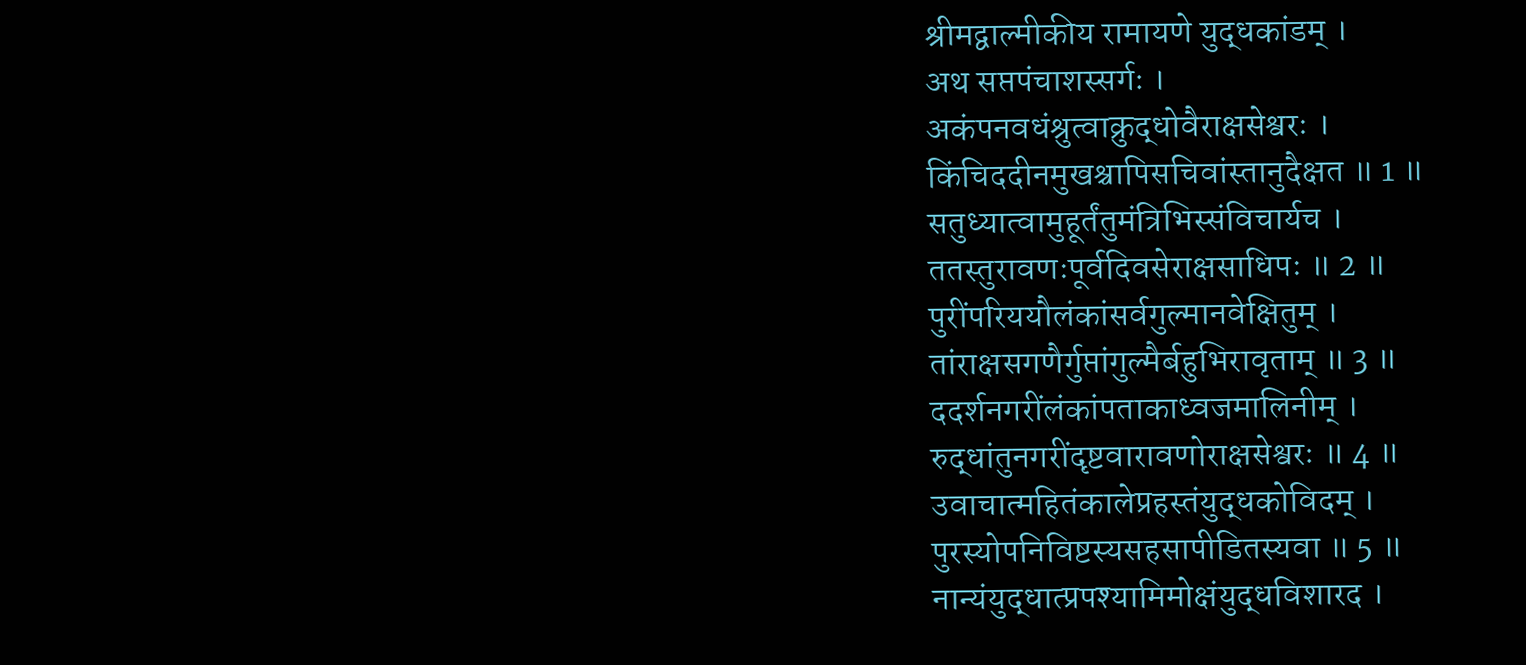श्रीमद्वाल्मीकीय रामायणे युद्धकांडम् ।
अथ सप्तपंचाशस्सर्गः ।
अकंपनवधंश्रुत्वाक्रुद्धोवैराक्षसेश्वरः ।
किंचिददीनमुखश्चापिसचिवांस्तानुदैक्षत ॥ 1 ॥
सतुध्यात्वामुहूर्तंतुमंत्रिभिस्संविचार्यच ।
ततस्तुरावणःपूर्वदिवसेराक्षसाधिपः ॥ 2 ॥
पुरींपरिययौलंकांसर्वगुल्मानवेक्षितुम् ।
तांराक्षसगणैर्गुप्तांगुल्मैर्बहुभिरावृताम् ॥ 3 ॥
ददर्शनगरींलंकांपताकाध्वजमालिनीम् ।
रुद्धांतुनगरींदृष्टवारावणोराक्षसेश्वरः ॥ 4 ॥
उवाचात्महितंकालेप्रहस्तंयुद्धकोविदम् ।
पुरस्योपनिविष्टस्यसहसापीडितस्यवा ॥ 5 ॥
नान्यंयुद्धात्प्रपश्यामिमोक्षंयुद्धविशारद ।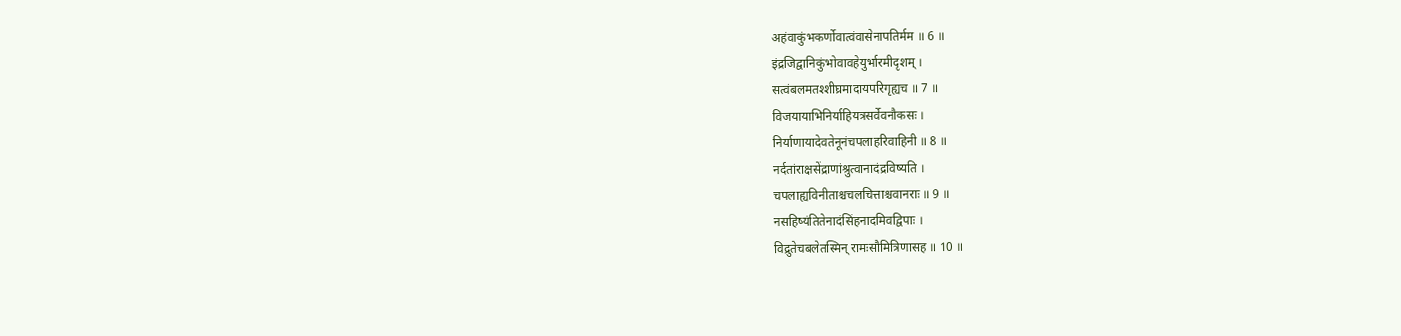अहंवाकुंभकर्णोवात्वंवासेनापतिर्मम ॥ 6 ॥
इंद्रजिद्वानिकुंभोवावहेयुर्भारमीदृशम् ।
सत्वंबलमतश्शीघ्रमादायपरिगृह्यच ॥ 7 ॥
विजयायाभिनिर्याहियत्रसर्वेवनौकसः ।
निर्याणायादेवतेनूनंचपलाहरिवाहिनी ॥ 8 ॥
नर्दतांराक्षसेंद्राणांश्रुत्वानादंद्रविष्यति ।
चपलाह्यविनीताश्चचलचित्ताश्चवानराः ॥ 9 ॥
नसहिष्यंतितेनादंसिंहनादमिवद्विपाः ।
विद्रुतेचबलेतस्मिन् रामःसौमित्रिणासह ॥ 10 ॥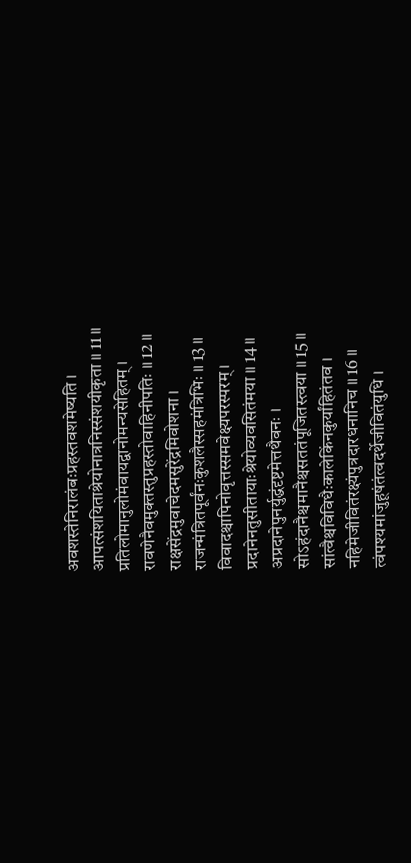अवशस्तेनिरालंबःप्रहस्तवशमेष्यति ।
आपत्संशयिताश्रेयोनात्रनिस्संशयीकृता ॥ 11 ॥
प्रतिलोमानुलोमंवायद्वानोमन्यसेहितम् ।
रावणेनैवमुक्तस्तुप्रहस्तोवाहिनीपतिः ॥ 12 ॥
राक्षसेंद्रमुवाचेदमसुरेंद्रमिवोशना ।
राजन्मंत्रितपूर्वंनःकुशलैस्सहमंत्रिभिः ॥ 13 ॥
विवादश्चापिनोवृत्तस्समवेक्ष्यपरस्परम् ।
प्रदानेनतुसीतायाःश्रेयोव्यवसितंमया ॥ 14 ॥
अप्रदानेपुनर्युद्धंदृष्टमेत्तथैवनः ।
सोऽहंदानैश्चमानैश्चसततंपूजितस्त्वया ॥ 15 ॥
सांत्वैश्चविविधैःकालेकिंनकुर्यांहितंतव ।
नहिमेजीवितंरक्ष्यंपुत्रदारधनानिच ॥ 16 ॥
त्वंपश्यमांजुहूषंतंत्वदर्थेजीवितंयुधि ।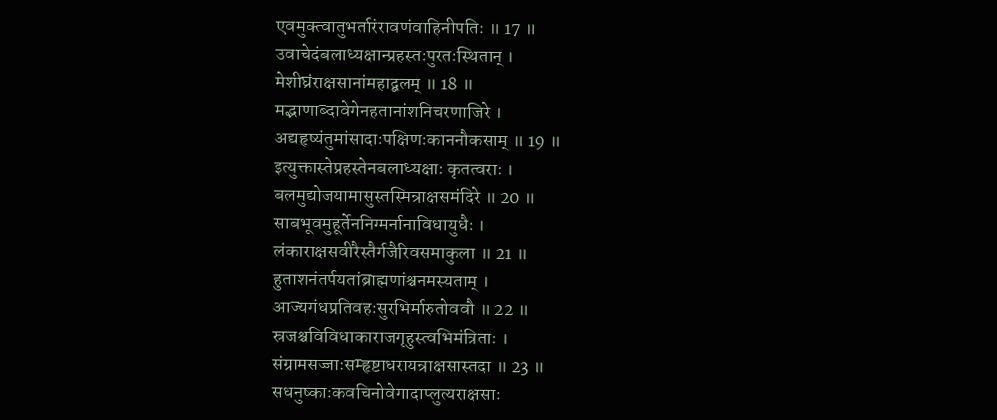एवमुक्त्वातुभर्तारंरावणंवाहिनीपतिः ॥ 17 ॥
उवाचेदंबलाध्यक्षान्प्रहस्तःपुरतःस्थितान् ।
मेशीघ्रंराक्षसानांमहाद्बलम् ॥ 18 ॥
मद्भाणाब्दावेगेनहतानांशनिचरणाजिरे ।
अद्यहृष्यंतुमांसादाःपक्षिणःकाननौकसाम् ॥ 19 ॥
इत्युक्तास्तेप्रहस्तेनबलाध्यक्षाः कृतत्वराः ।
बलमुद्योजयामासुस्तस्मिन्राक्षसमंदिरे ॥ 20 ॥
साबभूवमुहूर्तेननिग्मर्नानाविधायुधैः ।
लंकाराक्षसवीरैस्तैर्गजैरिवसमाकुला ॥ 21 ॥
हुताशनंतर्पयतांब्राह्मणांश्चनमस्यताम् ।
आज्यगंधप्रतिवहःसुरभिर्मारुतोववौ ॥ 22 ॥
स्रजश्चविविधाकाराजगृहुस्त्वभिमंत्रिताः ।
संग्रामसज्जाःसम्हृष्टाधरायन्राक्षसास्तदा ॥ 23 ॥
सधनुष्काःकवचिनोवेगादाप्लुत्यराक्षसाः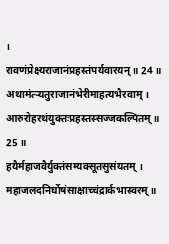।
रावणंप्रेक्ष्यराजानंप्रहस्तंपर्यवारयन् ॥ 24 ॥
अथामंत्ऱ्यतुराजानंभेरीमाहत्यभैरवाम् ।
आरुरोहरथंयुक्तःप्रहस्तस्सज्जकल्पितम् ॥ 25 ॥
हयैर्महाजवैर्युक्तंसम्यक्सूतसुसंयतम् ।
महाजलदनिर्घोषंसाक्षाच्चंद्रार्कभास्वरम् ॥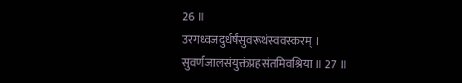26 ॥
उरगध्वजदुर्धर्षंसुवरूथंस्ववस्करम् ।
सुवर्णजालसंयुक्तंप्रहसंतमिवश्रिया ॥ 27 ॥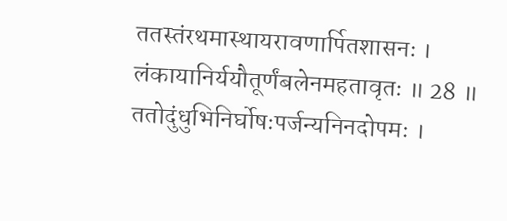ततस्तंरथमास्थायरावणार्पितशासनः ।
लंकायानिर्ययौतूर्णंबलेनमहतावृतः ॥ 28 ॥
ततोदुंधुभिनिर्घोषःपर्जन्यनिनदोपमः ।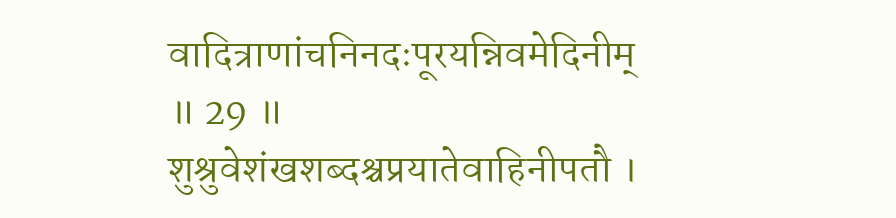वादित्राणांचनिनदःपूरयन्निवमेदिनीम् ॥ 29 ॥
शुश्रुवेशंखशब्दश्चप्रयातेवाहिनीपतौ ।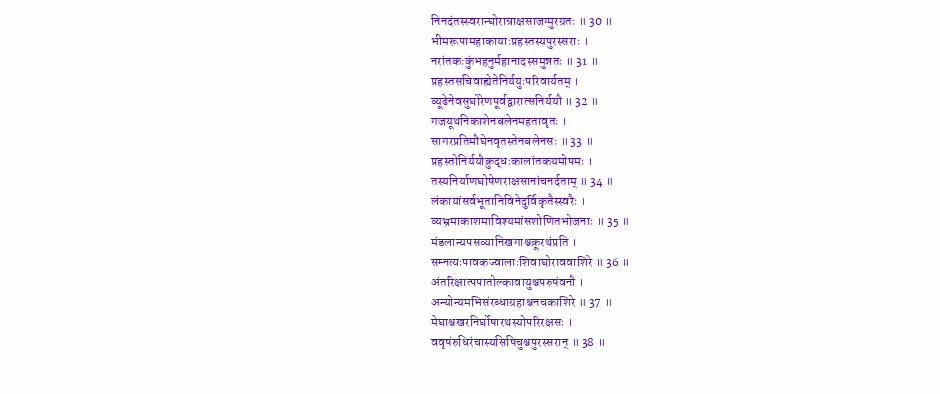निनदंतस्स्वरान्घोरान्राक्षसाजग्मुरग्रतः ॥ 30 ॥
भीमरूपामहाकायाःप्रहस्तस्यपुरस्सराः ।
नरांतकःकुंभहनुर्महानादस्समुन्नतः ॥ 31 ॥
प्रहस्तसचिवाह्येतेनिर्ययुःपरिवार्यतम् ।
व्यूढेनेवसुघोरेणपूर्वद्वारात्सनिर्ययौ ॥ 32 ॥
गजयूथनिकाशेनबलेनमहतावृतः ।
सागरप्रतिमौघेनवृतस्तेनबलेनसः ॥ 33 ॥
प्रहस्तोनिर्ययौक्रुद्धःकालांतकयमोपमः ।
तस्यनिर्याणघोषेणराक्षसानांचनर्दताम् ॥ 34 ॥
लंकायांसर्वभूतानिविनेदुर्विकृतैस्स्वरैः ।
व्यभ्रमाकाशमाविश्यमांसशोणितभोजनाः ॥ 35 ॥
मंडलान्यपसव्यानिखगाश्चक्रूरथंप्रति ।
सम्नत्यःपावकज्वालाःशिवाघोराववाशिरे ॥ 36 ॥
अंतरिक्षात्पपातोल्कावायुश्चपरुषंवनौ ।
अन्योन्यमभिसंरब्धाग्रहाश्चनचकाशिरे ॥ 37 ॥
मेघाश्चखरनिर्घोषारथस्योपरिरक्षसः ।
ववृषंरुधिरंचास्यसिषिचुश्चपुरस्सरान् ॥ 38 ॥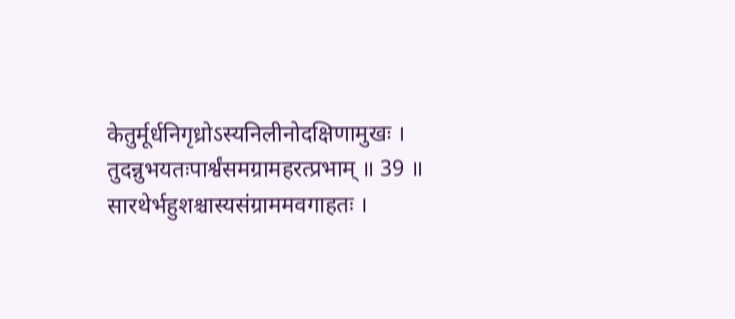केतुर्मूर्धनिगृध्रोऽस्यनिलीनोदक्षिणामुखः ।
तुदन्नुभयतःपार्श्वंसमग्रामहरत्प्रभाम् ॥ 39 ॥
सारथेर्भहुशश्चास्यसंग्राममवगाहतः ।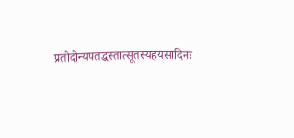प्रतोदोन्यपतद्धस्तात्सूतस्यहयसादिनः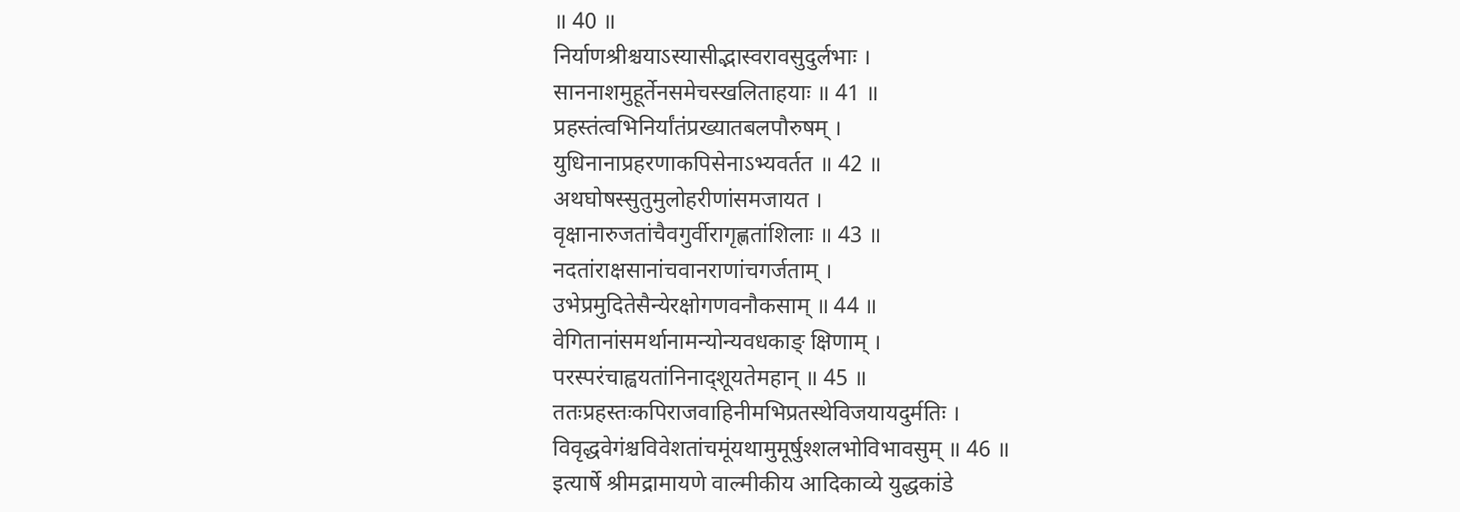॥ 40 ॥
निर्याणश्रीश्चयाऽस्यासीद्भास्वरावसुदुर्लभाः ।
साननाशमुहूर्तेनसमेचस्खलिताहयाः ॥ 41 ॥
प्रहस्तंत्वभिनिर्यांतंप्रख्यातबलपौरुषम् ।
युधिनानाप्रहरणाकपिसेनाऽभ्यवर्तत ॥ 42 ॥
अथघोषस्सुतुमुलोहरीणांसमजायत ।
वृक्षानारुजतांचैवगुर्वीरागृह्णतांशिलाः ॥ 43 ॥
नदतांराक्षसानांचवानराणांचगर्जताम् ।
उभेप्रमुदितेसैन्येरक्षोगणवनौकसाम् ॥ 44 ॥
वेगितानांसमर्थानामन्योन्यवधकाङ् क्षिणाम् ।
परस्परंचाह्वयतांनिनाद्शूयतेमहान् ॥ 45 ॥
ततःप्रहस्तःकपिराजवाहिनीमभिप्रतस्थेविजयायदुर्मतिः ।
विवृद्धवेगंश्चविवेशतांचमूंयथामुमूर्षुश्शलभोविभावसुम् ॥ 46 ॥
इत्यार्षे श्रीमद्रामायणे वाल्मीकीय आदिकाव्ये युद्धकांडे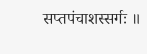सप्तपंचाशस्सर्गः ॥